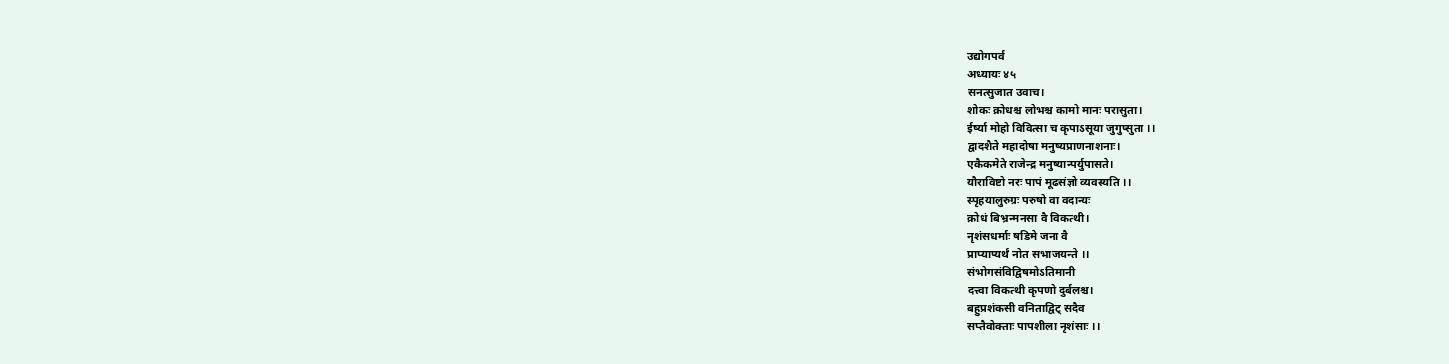उद्योगपर्व
अध्यायः ४५
सनत्सुजात उवाच।
शोकः क्रोधश्च लोभश्च कामो मानः परासुता।
ईर्ष्या मोहो विवित्सा च कृपाऽसूया जुगुप्सुता ।।
द्वादशैते महादोषा मनुष्यप्राणनाशनाः।
एकैकमेते राजेन्द्र मनुष्यान्पर्युपासते।
यौराविष्टो नरः पापं मूढसंज्ञो व्यवस्यति ।।
स्पृहयालुरुग्रः परुषो वा वदान्यः
क्रोधं बिभ्रन्मनसा वै विकत्थी।
नृशंसधर्माः षडिमे जना वै
प्राप्याप्यर्थं नोत सभाजयन्ते ।।
संभोगसंविद्विषमोऽतिमानी
दत्त्वा विकत्थी कृपणो दुर्बलश्च।
बहुप्रशंकसी वनिताद्विट् सदैव
सप्तैवोक्ताः पापशीला नृशंसाः ।।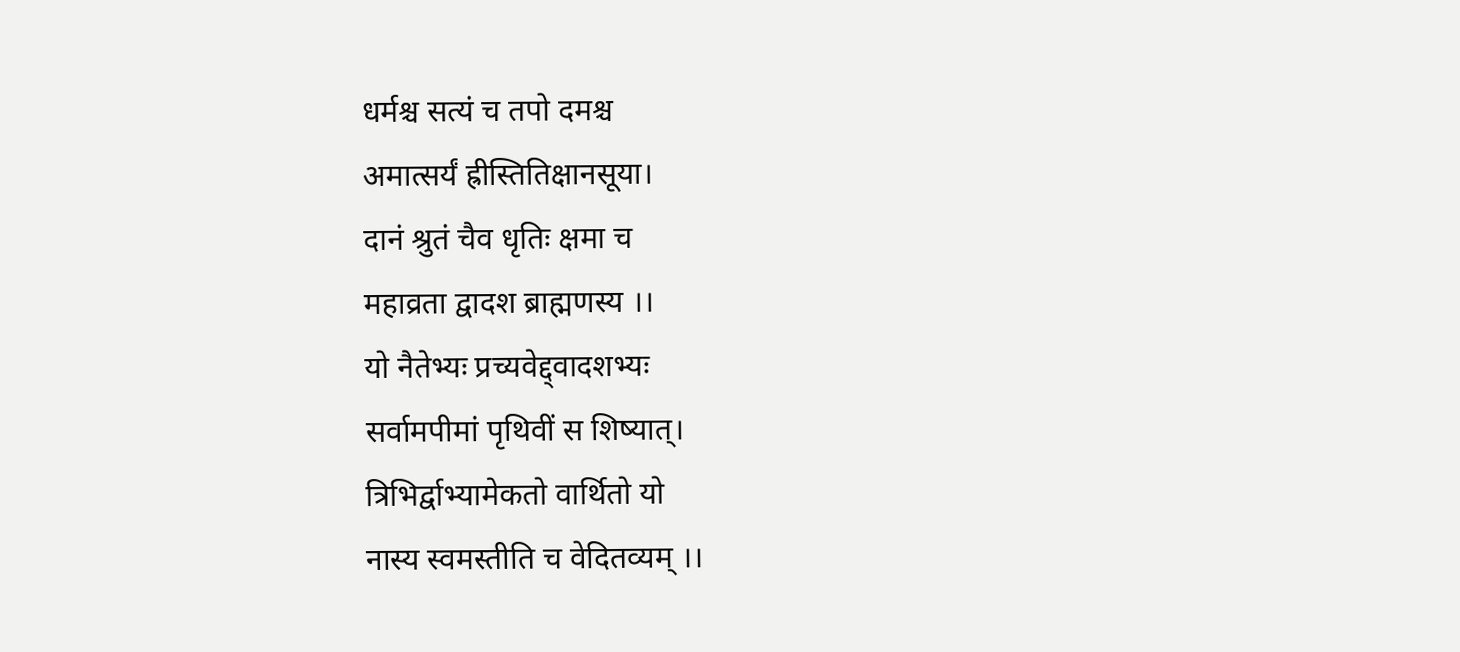धर्मश्च सत्यं च तपो दमश्च
अमात्सर्यं ह्रीस्तितिक्षानसूया।
दानं श्रुतं चैव धृतिः क्षमा च
महाव्रता द्वादश ब्राह्मणस्य ।।
यो नैतेभ्यः प्रच्यवेद्द्वादशभ्यः
सर्वामपीमां पृथिवीं स शिष्यात्।
त्रिभिर्द्वाभ्यामेकतो वार्थितो यो
नास्य स्वमस्तीति च वेदितव्यम् ।।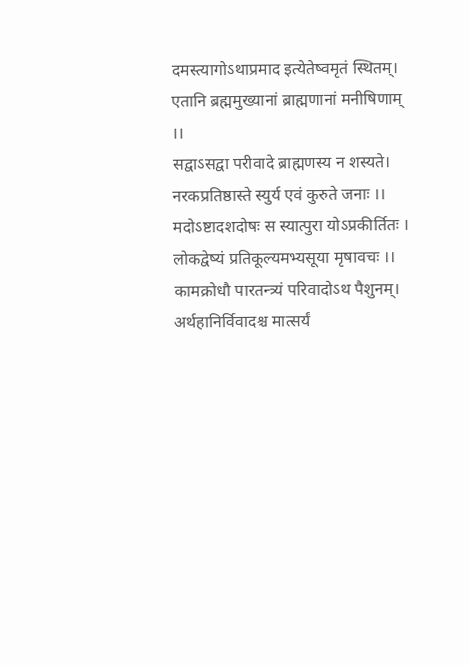दमस्त्यागोऽथाप्रमाद इत्येतेष्वमृतं स्थितम्।
एतानि ब्रह्ममुख्यानां ब्राह्मणानां मनीषिणाम् ।।
सद्वाऽसद्वा परीवादे ब्राह्मणस्य न शस्यते।
नरकप्रतिष्ठास्ते स्युर्य एवं कुरुते जनाः ।।
मदोऽष्टादशदोषः स स्यात्पुरा योऽप्रकीर्तितः ।
लोकद्वेष्यं प्रतिकूल्यमभ्यसूया मृषावचः ।।
कामक्रोधौ पारतन्त्र्यं परिवादोऽथ पैशुनम्।
अर्थहानिर्विवादश्च मात्सर्यं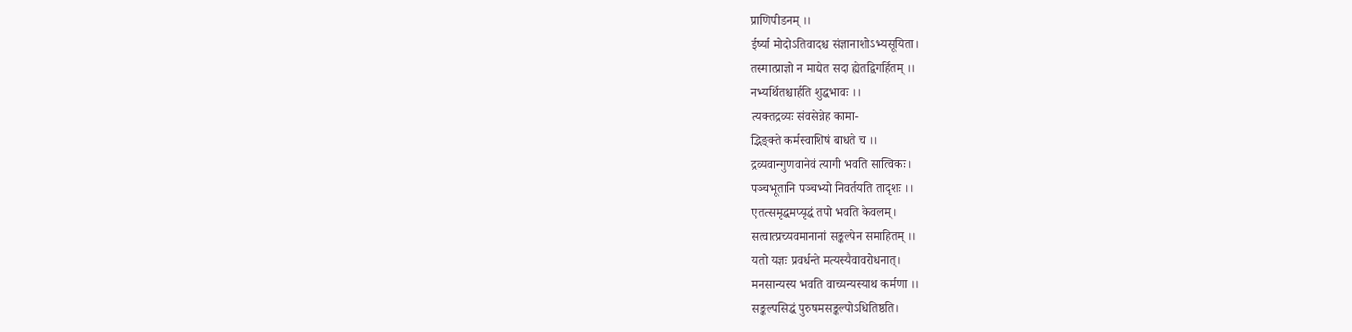प्राणिपीडनम् ।।
ईर्ष्या मोदोऽतिवादश्च संज्ञानाशोऽभ्यसूयिता।
तस्मात्प्राज्ञो न माद्येत सदा ह्येतद्विगर्हितम् ।।
नभ्यर्थितश्चार्हति शुद्धभावः ।।
त्यक्तद्रव्यः संवसेन्नेह कामा-
द्भिङ्क्ते कर्मस्वाशिषं बाधते च ।।
द्रव्यवान्गुणवानेवं त्यागी भवति सात्विकः।
पञ्चभूतानि पञ्चभ्यो निवर्तयति तादृशः ।।
एतत्समृद्धमप्यृद्धं तपो भवति केवलम्।
सत्वात्प्रच्यवमानानां सङ्कल्पेन समाहितम् ।।
यतो यज्ञः प्रवर्धन्ते मत्यस्यैवावरोधनात्।
मनसान्यस्य भवति वाच्यन्यस्याथ कर्मणा ।।
सङ्कल्पसिद्धं पुरुषमसङ्कल्पोऽधितिष्ठति।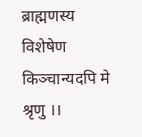ब्राह्मणस्य विशेषेण किञ्चान्यदपि मे श्रृणु ।।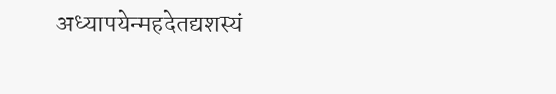अध्यापयेन्महदेतद्यशस्यं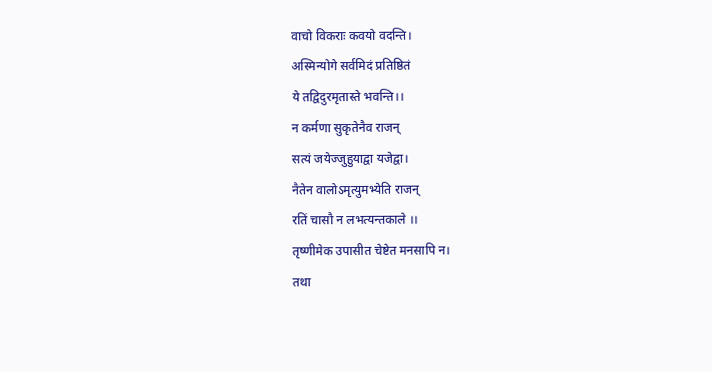वाचो विकराः कवयो वदन्ति।
अस्मिन्योगे सर्वमिदं प्रतिष्ठितं
ये तद्विदुरमृतास्ते भवन्ति।।
न कर्मणा सुकृतेनैव राजन्
सत्यं जयेज्जुहुयाद्वा यजेद्वा।
नैतेन वालोऽमृत्युमभ्येति राजन्
रतिं चासौ न लभत्यन्तकाले ।।
तृष्णीमेक उपासीत चेष्टेत मनसापि न।
तथा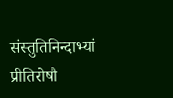संस्तुतिनिन्दाभ्यां प्रीतिरोषौ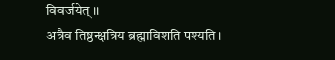विवर्जयेत् ।।
अत्रैव तिष्ठन्क्षत्रिय ब्रह्माविशति पश्यति।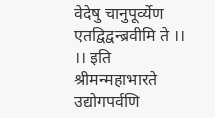वेदेषु चानुपूर्व्येण एतद्विद्वन्ब्रवीमि ते ।।
।। इति श्रीमन्महाभारते उद्योगपर्वणि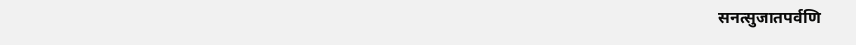सनत्सुजातपर्वणि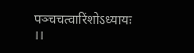पञ्चचत्वारिंशोऽध्यायः ।।